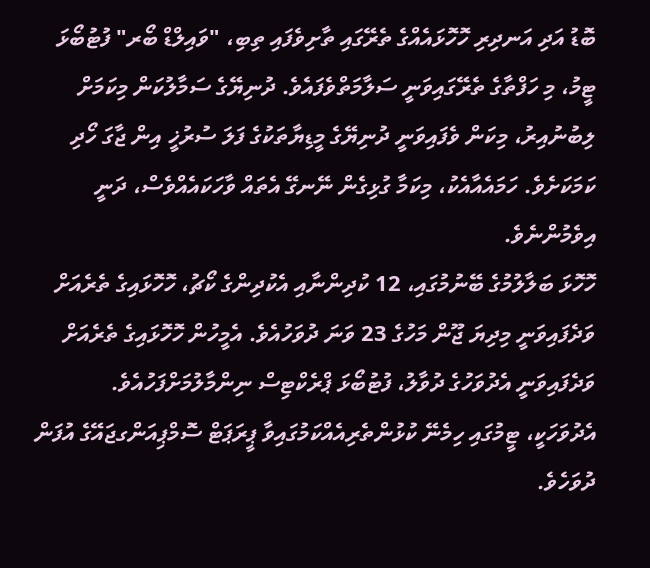ބޮޑު އަދި އަނދިރި ހޮހޮޅައެއްގެ ތެރޭގައި ތާށިވެފައި ތިބި، "ވައިލްޑް ބޯރ" ފުޓުބޯޅަ ޓީމު، މި ހަފްތާގެ ތެރޭގައިވަނީ ސަލާމަތްވެފައެވެ. ދުނިޔޭގެ ސަމާލުކަން މިކަމަށް ލިބުނުއިރު، މިކަން ވެފައިވަނީ ދުނިޔޭގެ މީޑިޔާތަކުގެ ފަލަ ސުރުޚީ އިން ޖާގަ ހޯދި ކަމަކަށެވެ. ހަމައެއާއެކު، މިކަމާ ގުޅިގެން ނޭނގޭ އެތައް ވާހަކައެއްވެސް، ދަނީ އިވެމުންނެވެ.
ހޮހޮޅަ ބަލާލުމުގެ ބޭނުމުގައި، 12 ކުދިންނާއި އެކުދިންގެ ކޯޗު، ހޮހޮޅައިގެ ތެރެއަށް ވަދެފައިވަނީ މިދިޔަ ޖޫން މަހުގެ 23 ވަނަ ދުވަހުއެވެ. އެމީހުން ހޮހޮޅައިގެ ތެރެއަށް ވަދެފައިވަނީ އެދުވަހުގެ ދުވާލު، ފުޓުބޯޅަ ޕްރެކްޓިސް ނިންމާލުމަށްފަހުއެވެ.
އެދުވަހަކީ، ޓީމުގައި ހިމެނޭ ކުޅުންތެރިއެއްކަމުގައިވާ ޕީރަޕަޓް ސޮމްޕިއަންގޖައޭގެ އުފަން ދުވަހެވެ.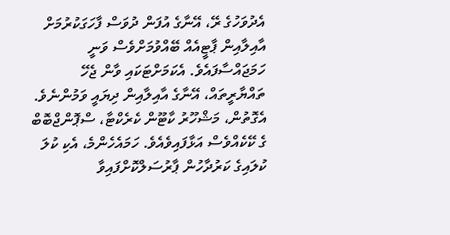އެދުވަހުގެ ރޭ، އޭނާގެ އުފަން ދުވަސް ފާހަގަކުރުމަށް އާއިލާއިން ޕާޓީއެއް ބޭއްވުމަށްވެސް ވަނީ ހަމަޖައްސާފައެވެ. އެކަމަށްޓަކައި ވާން ޖެހޭ ތައްޔާރީތައް، އޭނާގެ އާއިލާއިން ދިޔައީ ވަމުންނެވެ. އެގޮތުން، މަޝްހޫރު ކާޓޫން ކެރެކްޓާ، ސްޕޮންޖްބޮބް ގެ ކޭކެއްވެސް އަޅާފައިވެއެވެ. ހަމައެހެންމެ، އެކި ކުލަ ކުލައިގެ ކަރުދާހުން ޕާރުސަލްކޮށްފައިވާ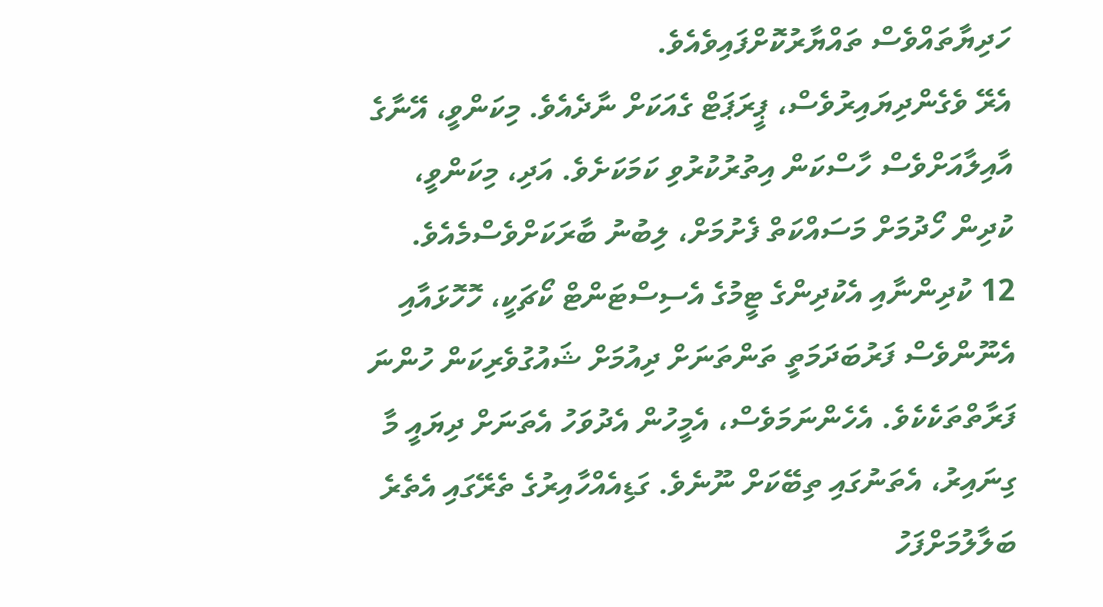ހަދިޔާތައްވެސް ތައްޔާރުކޮށްފައިވެއެވެ.
އެރޭ ވެގެންދިޔައިރުވެސް، ޕީރަޕަޓް ގެއަކަށް ނާދެއެވެ. މިކަންވީ، އޭނާގެ އާއިލާއަށްވެސް ހާސްކަން އިތުރުކުރުވި ކަމަކަށެވެ. އަދި، މިކަންވީ، ކުދިން ހޯދުމަށް މަސައްކަތް ފެށުމަށް، ލިބުނު ބާރަކަށްވެސްމެއެވެ.
12 ކުދިންނާއި އެކުދިންގެ ޓީމުގެ އެސިސްޓަންޓް ކޯޗަކީ، ހޮހޮޅައާއި އެނޫންވެސް ފަރުބަދަމަތީ ތަންތަނަށް ދިއުމަށް ޝައުގުވެރިކަން ހުންނަ ފަރާތްތަކެކެވެ. އެހެންނަމަވެސް، އެމީހުން އެދުވަހު އެތަނަށް ދިޔައީ މާ ގިނައިރު، އެތަނުގައި ތިބޭކަށް ނޫނެވެ. ގަޑިއެއްހާއިރުގެ ތެރޭގައި އެތެރެ ބަލާލުމަށްފަހު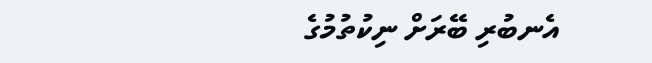އެނބުރި ބޭރަށް ނިކުތުމުގެ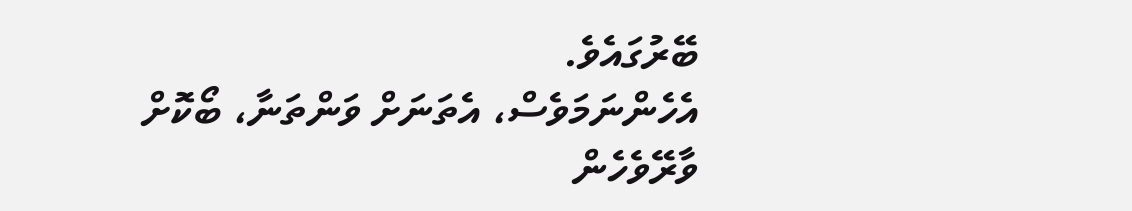ބޭރުގައެވެ.
އެހެންނަމަވެސް، އެތަނަށް ވަންތަނާ، ބޯކޮށް ވާރޭވެހެން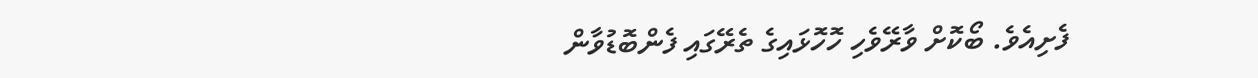ފެށިއެވެ. ބޯކޮށް ވާރޭވެހި ހޮހޮޅައިގެ ތެރޭގައި ފެންބޮޑުވާން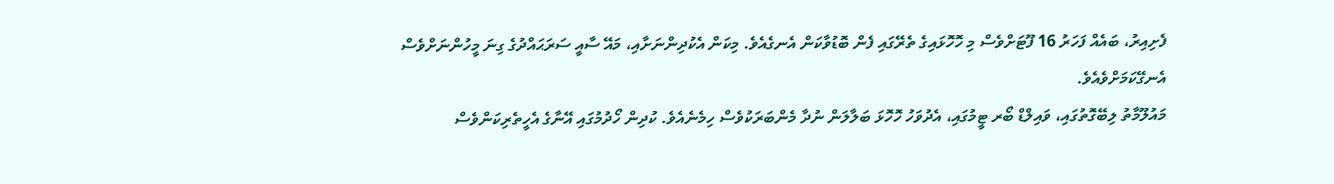ފެށިއިރު، ބައެއް ފަހަރު 16 ފޫޓަށްވެސް މި ހޮހޮޅައިގެ ތެރޭގައި ފެން ބޮޑުވާކަން އެނގެއެވެ. މިކަން އެކުދިންނަށާއި، މައޭ ސާއީ ސަރަޙައްދުގެ ގިނަ މީހުންނަށްވެސް އެނގޭކަމަށްވެއެވެ.
މައުލޫމާތު ލިބޭގޮތުގައި، ވައިލްޑް ބޯރ ޓީމުގައި، އެދުވަހު ހޮހޮޅަ ބަލާލަން ނުދާ މެންބަރަކުވެސް ހިމެނެއެވެ. ކުދިން ހޯދުމުގައި އޭނާގެ އެހީތެރިކަންވެސް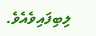ލިބިފައިވެއެވެ.